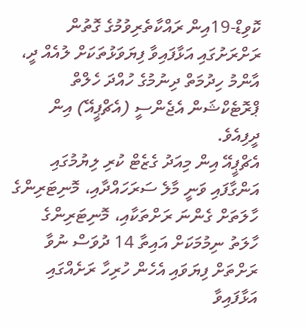ކޮވިޑް-19އިން ރައްކާތެރިވުމުގެ ގޮތުން ރަށްރަށުގައި އަޅާފައިވާ ފިޔަވަޅުތަކަށް ލުއެއް ދީ، އާންމު ހިދުމަތް ދިނުމުގެ ހުއްދަ ހެލްތް ޕްރޮޓެކްޝަން އެޖެންސީ (އެޗްޕީއޭ) އިން ދީފިއެވެ.
އެޗްޕީއޭ އިން މިއަދު ގެޒެޓް ކުރި ލިޔުމުގައި އަންގާފައި ވަނީ މާލެ ސަރަހައްދާއި، މޮނިޓަރިންގެ ހާލަތަށް ގެންނަ ރަށްތަކާއި، މޮނިޓަރިންގެ ހާލަތު ނިމުމަކަށް އައިތާ 14 ދުވަސް ނުވާ ރަށްތަށް ފިޔަވައި އެހެން ހުރިހާ ރަށެއްގައި އަޅާފައިވާ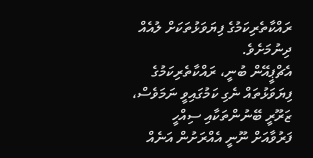ރައްކާތެރިކަމުގެ ފިޔަވަޅުތަކަށް ލުއެއް ދިނުމަށެވެ.
އެޗްޕީއޭން ބުނީ، ރައްކާތެރިކަމުގެ ފިޔަވަޅުތައް ނެގި ކަމުގައިވީ ނަމަވެސް، ޒަރޫރީ ބޭނުންތަކާއި ސިއްހީ ފަރުވާއަށް ނޫނީ އެއްރަށުން އަނެއް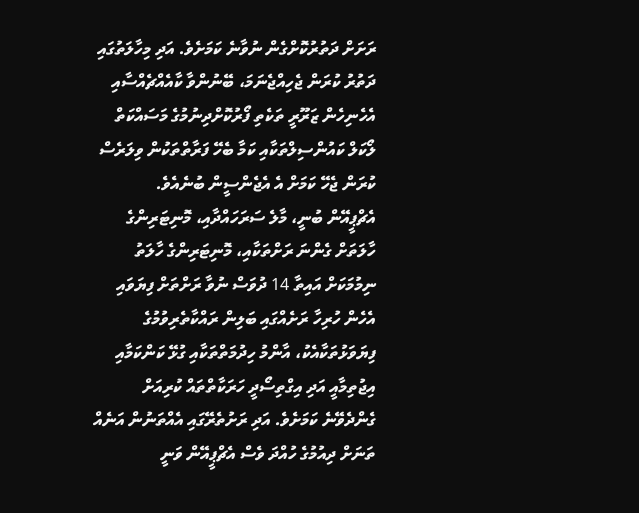ރަށަށް ދަތުރުކޮށްގެން ނުވާނެ ކަމަށެވެ. އަދި މިހާލަތުގައި ދަތުރު ކުރަން ޖެހިއްޖެނަމަ، ބޭނުންވާ ކާއެއްޗެއްސާއި އެހެނިހެން ޒަރޫރީ ތަކެތި ފޯރުކޮށްދިނުމުގެ މަސައްކަތް ލޯކަލް ކައުންސިލްތަކާއި ކަމާ ބެހޭ ފަރާތްތަކުން ވިލަރެސް ކުރަން ޖެހޭ ކަމަށް އެ އެޖެންސީން ބުނެއެވެ.
އެޗްޕީއޭން ބުނީ، މާލެ ސަރަހައްދާއި، މޮނިޓަރިންގެ ހާލަތަށް ގެންނަ ރަށްތަކާއި، މޮނިޓަރިންގެ ހާލަތު ނިމުމަކަށް އައިތާ 14 ދުވަސް ނުވާ ރަށްތަށް ފިޔަވައި އެހެން ހުރިހާ ރަށެއްގައި ބަލިން ރައްކާތެރިވުމުގެ ފިޔަވަޅުތަކާއެކު، އާންމު ހިދުމަތްތަކާއި ގުޅޭ ކަންކަމާއި އިޖުތިމާއީ އަދި އިގްތިސޯދީ ހަރަކާތްތައް ކުރިއަށް ގެންދެވޭނެ ކަމަށެވެ. އަދި ރަށުތެރޭގައި އެއްތަނުން އަނެއް ތަނަށް ދިއުމުގެ ހުއްދަ ވެސް އެޗްޕީއޭން ވަނީ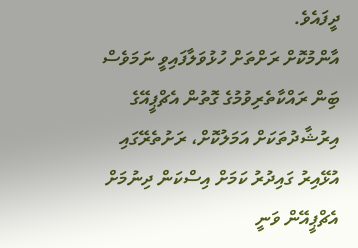ދީފައެވެ.
އާންމުކޮށް ރަށްތަށް ހުޅުވަލާފައިވީ ނަމަވެސް ބަިން ރައްކާތެރިވުމުގެ ގޮތުން އެޗްޕީއޭގެ އިރުޝާދުތަކަށް އަމަލުކޮށް، ރަށުތެރޭގައި އުޅޭއިރު ގައިދުރު ކަމަށް އިސްކަން ދިނުމަށް އެޗްޕީއޭން ވަނީ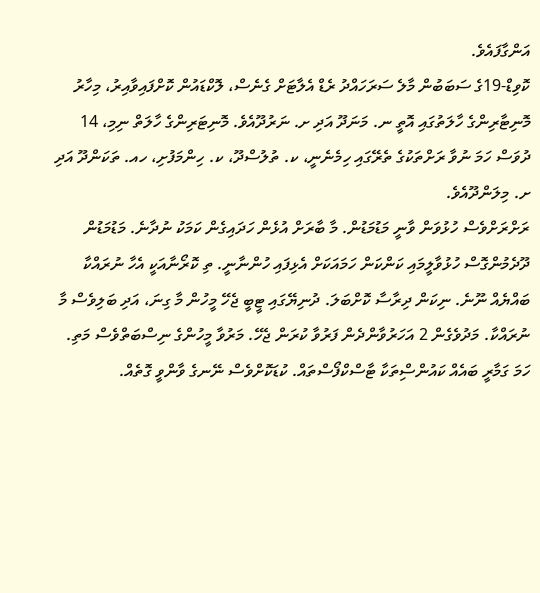އަންގާފައެވެ.
ކޮވިޑް-19ގެ ސަބަބުން މާލެ ސަރަހައްދު ރެޑް އެލާޓަށް ގެނެސް، ލޮކްޑައުން ކޮށްފައިވާއިރު، މިހާރު މޮނިޓާރިންގެ ހާލަތުގައި އޮތީ ނ. މަނަދޫ އަދި ށ. ނަރުދޫއެވެ. މޮނިޓަރިންގެ ހާލަތް ނިމި، 14 ދުވަސް ހަމަ ނުވާ ރަށްތަކުގެ ތެރޭގައި ހިމެނެނީ، ކ. ތުލުސްދޫ، ކ. ހިންމަފުށި، ހއ. ތަކަންދޫ އަދި ށ. މިލަންދޫއެވެ.
ރަށްރަށްވެސް ހުޅުވަން ވާނީ މަޑުމަޑުން. މާ ބާރަށް އުޅެން ހަދައިގެން ކަމަކު ނުދާނެ. މަޑުމަޑުން ދޫދެމުންގޮސް ހުޅުވާލީމައި ކަންކަން ހަމައަކަށް އެޅިފައި ހުންނާނީ. ތި ކޮރޯނާއަކީ އެހާ ނުރައްކާ ބައްޔެއް ނޫނެ. ނިކަން ދިރާސާ ކޮށްބަލަ. ދުނިޔޭގައި ޓީބީ ޖެހޭ މީހުން މާ ގިނަ، އަދި ބަލިވެސް މާ ނުރައްކާ. މަދުވެގެން 2 އަހަރުވާންދެން ފަރުވާ ކުރަން ޖެހޭ. މަރުވާ މީހުންގެ ނިސްބަތްވެސް މަތި.
ހަމަ ގަމާރީ ބައެއް ކައުންސިްތަކާ ޓާސްކްފޯސްތައް. ކުޑަކޮށްވެސް ނޭނގެ ވާންވީ ގޮތެއް.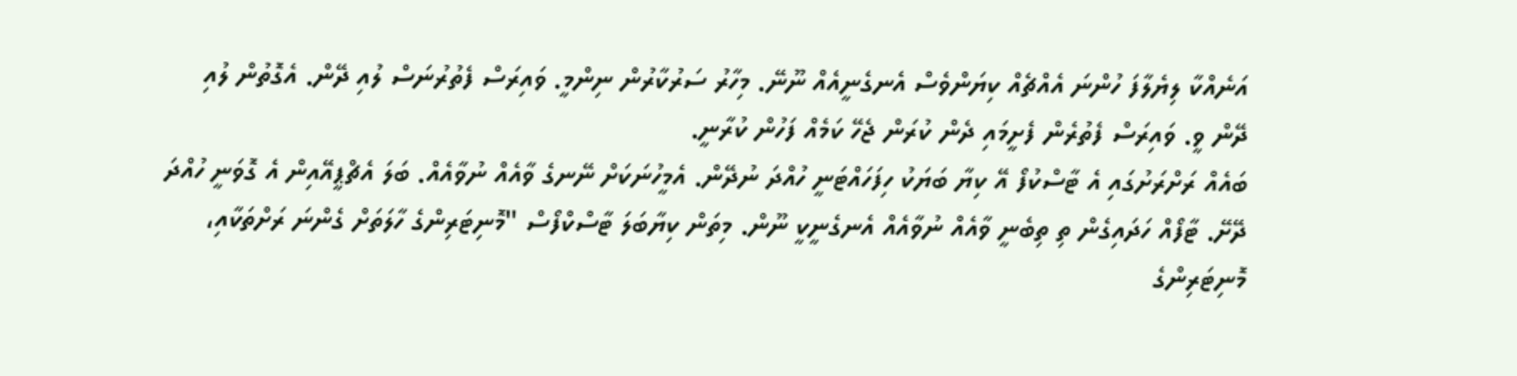އަނެއްކާ ލިޔެލާފަ ހުންނަ އެއްޗެއް ކިޔަންވެސް އެނގެނީއެއް ނޫނޭ. މިހާރު ސަރުކާރުން ނިންމީ. ވައިރަސް ފެތުރުނަސް ލުއި ދޭން. އެގޮތުން ލުއި ދޭން ވީ. ވައިރަސް ފެތުރެން ފެށީމައި ދެން ކުރަން ޖެހޭ ކަމެއް ފަހުން ކުރާނީ.
ބައެއް ރަށްރަށުގައި އެ ޓާސްކުފޯ އޭ ކިޔާ ބަޔަކު ހިފަހައްޓަނީ ހުއްދަ ނުދޭން. އެމީހުނަކަށް ނޭނގެ ވާއެއް ނުވާއެއް. ބަލަ އެޗްޕީއޭއިން އެ ގޮވަނީ ހުއްދަ ދޭށޭ. ޓާފޯއް ހަދައިގެން ތި ތިބެނީ ވާއެއް ނުވާއެއް އެނގެނީކީ ނޫން. މިތަން ކިޔާބަލަ ޓާސްކްފޯސް "މޮނިޓަރިންގެ ހާލަތަށް ގެންނަ ރަށްތަކާއި، މޮނިޓަރިންގެ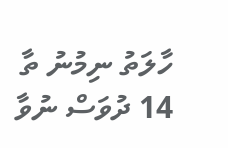ހާލަތު ނިމުނު ތާ 14 ދުވަސް ނުވާ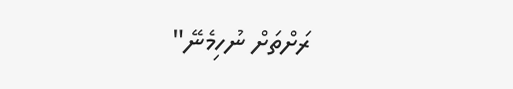ރަށްތަށް ނުހިމެނޭ"